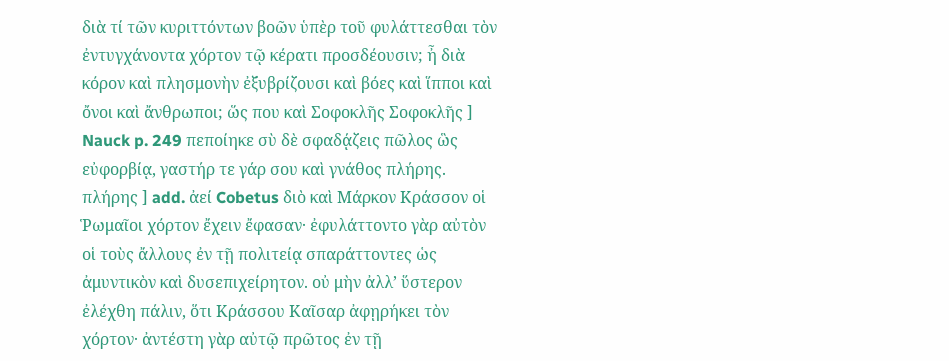διὰ τί τῶν κυριττόντων βοῶν ὑπὲρ τοῦ φυλάττεσθαι τὸν ἐντυγχάνοντα χόρτον τῷ κέρατι προσδέουσιν; ἦ διὰ κόρον καὶ πλησμονὴν ἐξυβρίζουσι καὶ βόες καὶ ἵπποι καὶ ὄνοι καὶ ἄνθρωποι; ὥς που καὶ Σοφοκλῆς Σοφοκλῆς ] Nauck p. 249 πεποίηκε σὺ δὲ σφαδᾴζεις πῶλος ὣς εὐφορβίᾳ, γαστήρ τε γάρ σου καὶ γνάθος πλήρης. πλήρης ] add. ἀεί Cobetus διὸ καὶ Μάρκον Κράσσον οἱ Ῥωμαῖοι χόρτον ἔχειν ἔφασαν· ἐφυλάττοντο γὰρ αὐτὸν οἱ τοὺς ἄλλους ἐν τῇ πολιτείᾳ σπαράττοντες ὡς ἀμυντικὸν καὶ δυσεπιχείρητον. οὐ μὴν ἀλλʼ ὕστερον ἐλέχθη πάλιν, ὅτι Κράσσου Καῖσαρ ἀφῃρήκει τὸν χόρτον· ἀντέστη γὰρ αὐτῷ πρῶτος ἐν τῇ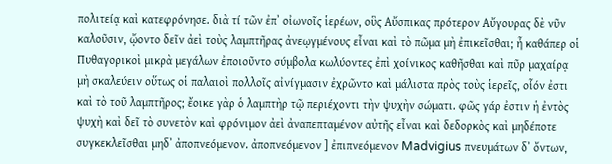πολιτείᾳ καὶ κατεφρόνησε. διὰ τί τῶν ἐπʼ οἰωνοῖς ἱερέων, οὓς Αὔσπικας πρότερον Αὔγουρας δὲ νῦν καλοῦσιν, ᾤοντο δεῖν ἀεὶ τοὺς λαμπτῆρας ἀνεῳγμένους εἶναι καὶ τὸ πῶμα μὴ ἐπικεῖσθαι; ἦ καθάπερ οἱ Πυθαγορικοὶ μικρὰ μεγάλων ἐποιοῦντο σύμβολα κωλύοντες ἐπὶ χοίνικος καθῆσθαι καὶ πῦρ μαχαίρᾳ μὴ σκαλεύειν οὕτως οἱ παλαιοὶ πολλοῖς αἰνίγμασιν ἐχρῶντο καὶ μάλιστα πρὸς τοὺς ἱερεῖς, οἷόν ἐστι καὶ τὸ τοῦ λαμπτῆρος; ἔοικε γὰρ ὁ λαμπτὴρ τῷ περιέχοντι τὴν ψυχὴν σώματι. φῶς γάρ ἐστιν ἡ ἐντὸς ψυχὴ καὶ δεῖ τὸ συνετὸν καὶ φρόνιμον ἀεὶ ἀναπεπταμένον αὐτῆς εἶναι καὶ δεδορκὸς καὶ μηδέποτε συγκεκλεῖσθαι μηδʼ ἀποπνεόμενον. ἀποπνεόμενον ] ἐπιπνεόμενον Madvigius πνευμάτων δʼ ὄντων,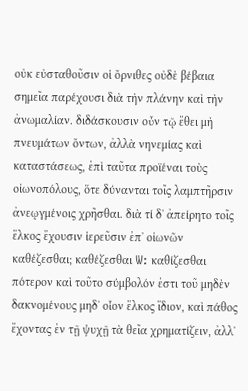οὐκ εὐσταθοῦσιν οἱ ὄρνιθες οὐδὲ βέβαια σημεῖα παρέχουσι διὰ τὴν πλάνην καὶ τὴν ἀνωμαλίαν. διδάσκουσιν οὖν τῷ ἔθει μὴ πνευμάτων ὄντων, ἀλλὰ νηνεμίας καὶ καταστάσεως, ἐπὶ ταῦτα προϊέναι τοὺς οἰωνοπόλους, ὅτε δύνανται τοῖς λαμπτῆρσιν ἀνεῳγμένοις χρῆσθαι. διὰ τί δʼ ἀπείρητο τοῖς ἕλκος ἔχουσιν ἱερεῦσιν ἐπʼ οἰωνῶν καθέζεσθαι; καθέζεσθαι W: καθίζεσθαι πότερον καὶ τοῦτο σύμβολόν ἐστι τοῦ μηδὲν δακνομένους μηδʼ οἷον ἕλκος ἴδιον, καὶ πάθος ἔχοντας ἐν τῇ ψυχῇ τὰ θεῖα χρηματίζειν, ἀλλʼ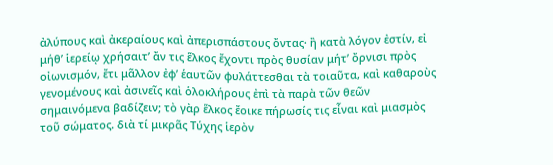ἀλύπους καὶ ἀκεραίους καὶ ἀπερισπάστους ὄντας· ἢ κατὰ λόγον ἐστίν, εἰ μήθʼ ἱερείῳ χρήσαιτʼ ἄν τις ἕλκος ἔχοντι πρὸς θυσίαν μήτʼ ὄρνισι πρὸς οἰωνισμόν, ἔτι μᾶλλον ἐφʼ ἑαυτῶν φυλάττεσθαι τὰ τοιαῦτα, καὶ καθαροὺς γενομένους καὶ ἀσινεῖς καὶ ὁλοκλήρους ἐπὶ τὰ παρὰ τῶν θεῶν σημαινόμενα βαδίζειν; τὸ γὰρ ἕλκος ἔοικε πήρωσίς τις εἶναι καὶ μιασμὸς τοῦ σώματος. διὰ τί μικρᾶς Τύχης ἱερὸν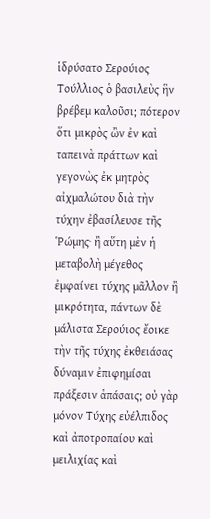ἱδρύσατο Σερούιος Τούλλιος ὁ βασιλεὺς ἣν βρέβεμ καλοῦσι; πότερον ὅτι μικρὸς ὢν ἐν καὶ ταπεινὰ πράττων καὶ γεγονὼς ἐκ μητρὸς αἰχμαλώτου διὰ τὴν τύχην ἐβασίλευσε τῆς Ῥώμης· ἢ αὕτη μὲν ἡ μεταβολὴ μέγεθος ἐμφαίνει τύχης μᾶλλον ἢ μικρότητα, πάντων δὲ μάλιστα Σερούιος ἔοικε τὴν τῆς τύχης ἐκθειάσας δύναμιν ἐπιφημίσαι πράξεσιν ἁπάσαις; οὐ γὰρ μόνον Τύχης εὐέλπιδος καὶ ἀποτροπαίου καὶ μειλιχίας καὶ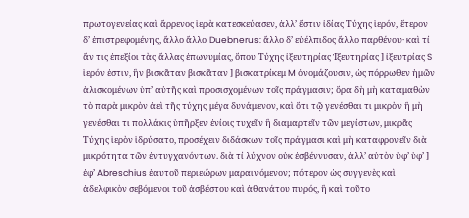πρωτογενείας καὶ ἄρρενος ἱερὰ κατεσκεύασεν, ἀλλʼ ἔστιν ἰδίας Τύχης ἱερόν, ἕτερον δʼ ἐπιστρεφομένης, ἄλλο ἄλλο Duebnerus: ἄλλο δ’ εὐέλπιδος ἄλλο παρθένου· καὶ τί ἄν τις ἐπεξίοι τὰς ἄλλας ἐπωνυμίας, ὅπου Τύχης ἰξευτηρίας Ἰξευτηρίας ] ἰξευτρίας S ἱερόν ἐστιν, ἣν βισκᾶταν βισκᾶταν ] βισκατρίκεμ M ὀνομάζουσιν, ὡς πόρρωθεν ἡμῶν ἁλισκομένων ὑπʼ αὐτῆς καὶ προσισχομένων τοῖς πράγμασιν; ὅρα δὴ μὴ καταμαθὼν τὸ παρὰ μικρὸν ἀεὶ τῆς τύχης μέγα δυνάμενον, καὶ ὅτι τῷ γενέσθαι τι μικρὸν ἢ μὴ γενέσθαι τι πολλάκις ὑπῆρξεν ἐνίοις τυχεῖν ἢ διαμαρτεῖν τῶν μεγίστων, μικρᾶς Τύχης ἱερὸν ἱδρύσατο, προσέχειν διδάσκων τοῖς πράγμασι καὶ μὴ καταφρονεῖν διὰ μικρότητα τῶν ἐντυγχανόντων. διὰ τί λύχνον οὐκ ἐσβέννυσαν, ἀλλʼ αὐτὸν ὑφʼ ὑφʼ ] ἐφʼ Abreschius ἑαυτοῦ περιεώρων μαραινόμενον; πότερον ὡς συγγενὲς καὶ ἀδελφικὸν σεβόμενοι τοῦ ἀσβέστου καὶ ἀθανάτου πυρός, ἢ καὶ τοῦτο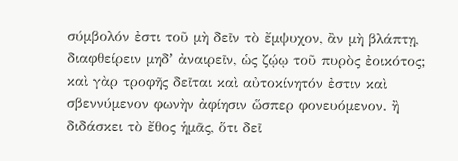σύμβολόν ἐστι τοῦ μὴ δεῖν τὸ ἔμψυχον, ἂν μὴ βλάπτῃ, διαφθείρειν μηδʼ ἀναιρεῖν, ὡς ζῴῳ τοῦ πυρὸς ἐοικότος; καὶ γὰρ τροφῆς δεῖται καὶ αὐτοκίνητόν ἐστιν καὶ σβεννύμενον φωνὴν ἀφίησιν ὥσπερ φονευόμενον. ἢ διδάσκει τὸ ἔθος ἡμᾶς, ὅτι δεῖ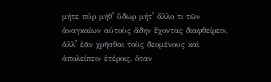μήτε πῦρ μήθʼ ὕδωρ μήτʼ ἄλλο τι τῶν ἀναγκαίων αὐτοὺς ἄδην ἔχοντας διαφθείρειν, ἀλλʼ ἐᾶν χρῆσθαι τοὺς δεομένους καὶ ἀπολείπειν ἑτέροις, ὅταν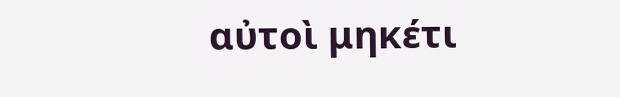αὐτοὶ μηκέτι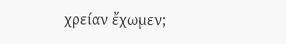χρείαν ἔχωμεν;